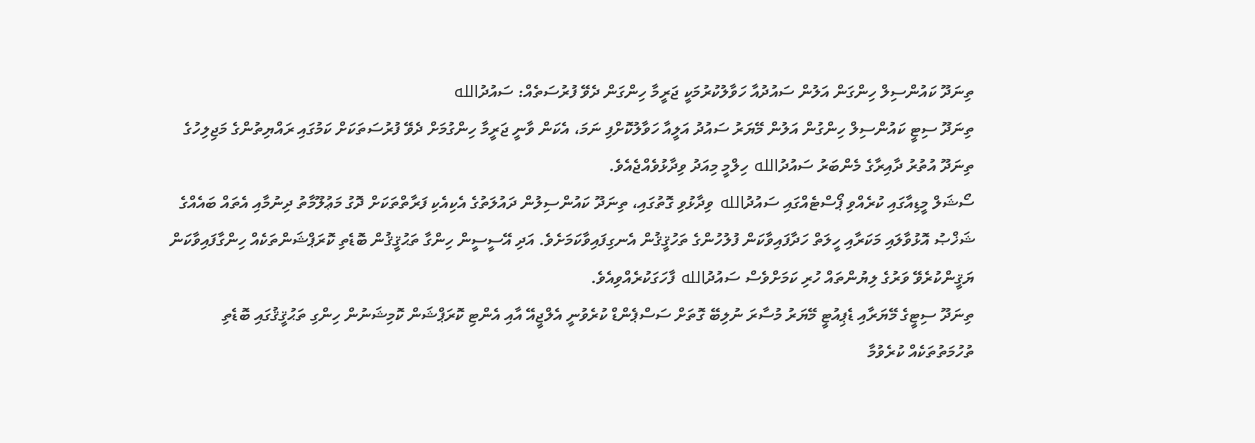ތިނަދޫ ކައުންސިލް ހިންގަން އަލުން ސައުދުއާ ހަވާލުކުރުމަކީ ޖަރީމާ ހިންގަން ދެވޭ ފުރުސަތެއް: ސައުދުالله
ތިނަދޫ ސިޓީ ކައުންސިލް ހިންގުން އަލުން މޭޔަރު ސައުދު އަލީއާ ހަވާލުކޮށްފި ނަމަ، އެކަން ވާނީ ޖަރީމާ ހިންގުމަށް ދެވޭ ފުރުސަތަކަށް ކަމުގައި ރައްޔިތުންގެ މަޖިލިހުގެ ތިނަދޫ އުތުރު ދާއިރާގެ މެންބަރު ސައުދުالله ހިލްމީ މިއަދު ވިދާޅުވެއްޖެއެވެ.
ސޯޝަލް މީޑިއާގައި ކުރެއްވި ޕޯސްޓެއްގައި ސައުދުالله ވިދާޅުވި ގޮތުގައި، ތިނަދޫ ކައުންސިލުން ދައުލަތުގެ އެކިއެކި ފަރާތްތަކަށް ދޮގު މަޢުލޫމާތު ދިނުމާއި އެތައް ބައެއްގެ ޝަޚްޞު އޮޅުވާލައި މަކަރާއި ހީލަތް ހަދާފައިވާކަން ފުލުހުންގެ ތަހުޤީޤުން އެނގިފައިވާކަމަށެވެ. އަދި އޭސީސީން ހިންގާ ތަޙުޤީޤުން ބޮޑެތި ކޮރަޕްޝަންތަކެއް ހިންގާފައިވާކަން ޔަޤީންކުރެވޭ ވަރުގެ ލިޔުންތައް ހުރި ކަމަށްވެސް ސައުދުالله ފާހަގަކުރެއްވިއެވެ.
ތިނަދޫ ސިޓީގެ މޭޔަރާއި ޑެޕިއުޓީ މޭޔަރު މުސާރަ ނުލިބޭ ގޮތަށް ސަސްޕެންޑް ކުރެވުނީ އެލްޖީއޭ އާއި އެންޓި ކޮރަޕްޝަން ކޮމިޝަނުން ހިންގި ތަޙުޤީޤުގައި ބޮޑެތި ތުހުމަތުތަކެއް ކުރެވުމާ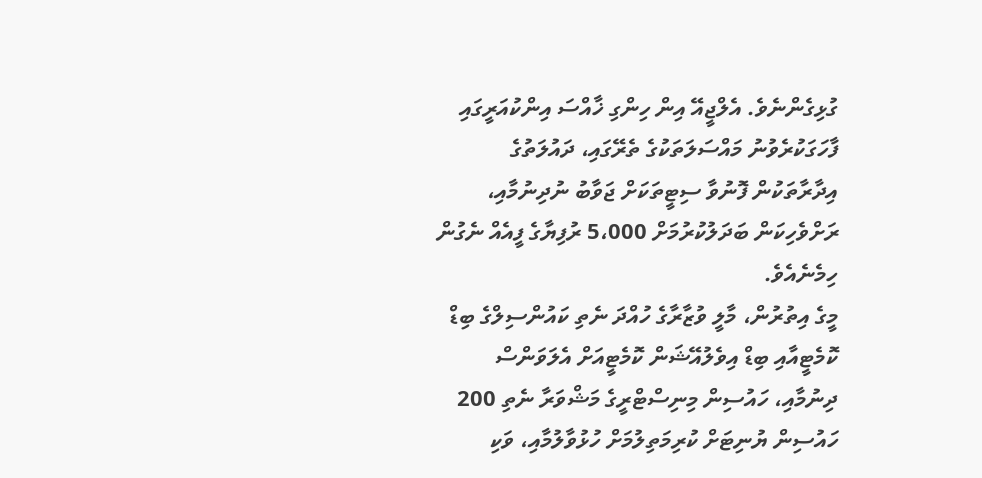ގުޅިގެންނެވެ. އެލްޖީއޭ އިން ހިންގި ޚާއްސަ އިންކުއަރީގައި ފާހަގަކުރެވުނު މައްސަލަތަކުގެ ތެރޭގައި، ދައުލަތުގެ އިދާރާތަކުން ފޮނުވާ ސިޓީތަކަށް ޖަވާބު ނުދިނުމާއި، ރަށްވެހިކަން ބަދަލުކުރުމަށް 5،000 ރުފިޔާގެ ފީއެއް ނެގުން ހިމެނެއެވެ.
މީގެ އިތުރުން، މާލީ ވުޒާރާގެ ހުއްދަ ނެތި ކައުންސިލްގެ ބިޑް ކޮމެޓީއާއި ބިޑް އިވެލުއޭޝަން ކޮމެޓީއަށް އެލަވަންސް ދިނުމާއި، ހައުސިން މިނިސްޓްރީގެ މަޝްވަރާ ނެތި 200 ހައުސިން ޔުނިޓަށް ކުރިމަތިލުމަށް ހުޅުވާލުމާއި، ވަކި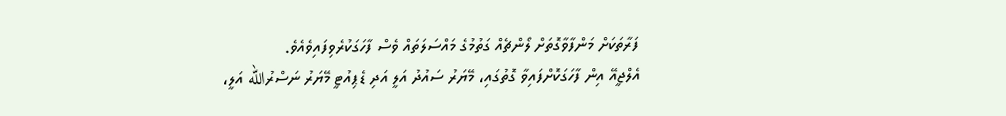ފަރާތަކަށް މަންފާވާގޮތަށް ލޯންޗެއް ގަތުމުގެ މައްސަލަތައް ވެސް ފާހަގަކުރެވިފައިވެއެވެ.
އެލްޖީއޭ އިން ފާހަގަކޮށްފައިވާ ގޮތުގައި، މޭޔަރު ސައުދު އަލީ އަދި ޑެޕިއުޓީ މޭޔަރު ނަސްރުالله އަލީ،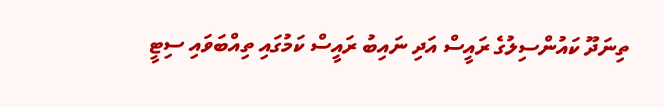ތިނަދޫ ކައުންސިލުގެ ރައީސް އަދި ނައިބު ރައީސް ކަމުގައި ތިއްބަވައި ސިޓީ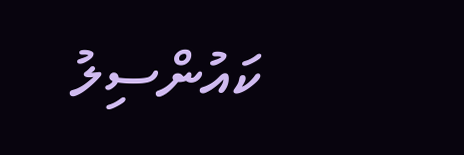ކައުންސިލު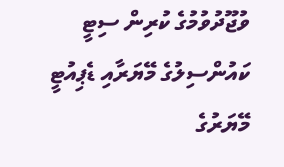ވުޖޫދުވުމުގެ ކުރިން ސިޓީ ކައުންސިލުގެ މޭޔަރާއި ޑެޕިއުޓީ މޭޔަރުގެ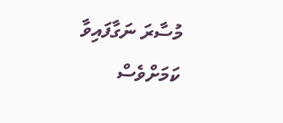މުސާރަ ނަގާފައިވާ ކަމަށްވެސް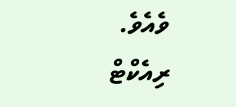ވެއެވެ.
ރިއެކްޓް